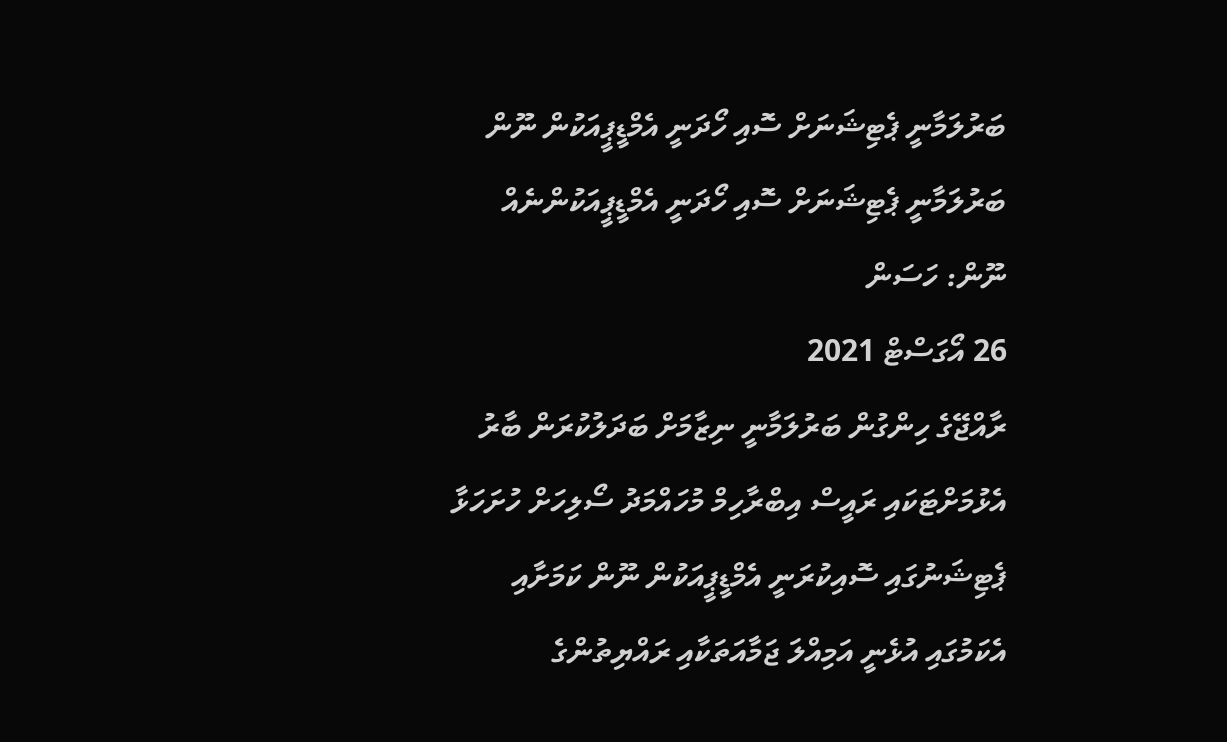ބަރުލަމާނީ ޕެޓިޝަނަށް ސޮއި ހޯދަނީ އެމްޑީޕީއަކުން ނޫން
ބަރުލަމާނީ ޕެޓިޝަނަށް ސޮއި ހޯދަނީ އެމްޑީޕީއަކުންނެއް ނޫން: ހަސަން
26 އޯގަސްޓް 2021
ރާއްޖޭގެ ހިންގުން ބަރުލަމާނީ ނިޒާމަށް ބަދަލުކުރަން ބާރު އެޅުމަށްޓަކައި ރައީސް އިބްރާހިމް މުހައްމަދު ސޯލިހަށް ހުށަހަޅާ ޕެޓިޝަނުގައި ސޮއިކުރަނީ އެމްޑީޕީއަކުން ނޫން ކަމަށާއި އެކަމުގައި އުޅެނީ އަމިއްލަ ޖަމާއަތަކާއި ރައްޔިތުންގެ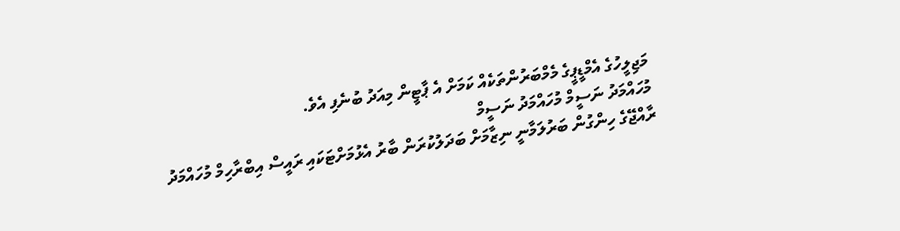މަޖިލީހުގެ އެމްޑީޕީގެ މެމްބަރުންތަކެއް ކަމަށް އެ ޕާޓީން މިއަދު ބުނެފި އެވެ.
މުހައްމަދު ނަސީމް މުހައްމަދު ނަސީމް
ރާއްޖޭގެ ހިންގުން ބަރުލަމާނީ ނިޒާމަށް ބަދަލުކުރަން ބާރު އެޅުމަށްޓަކައި ރައީސް އިބްރާހިމް މުހައްމަދު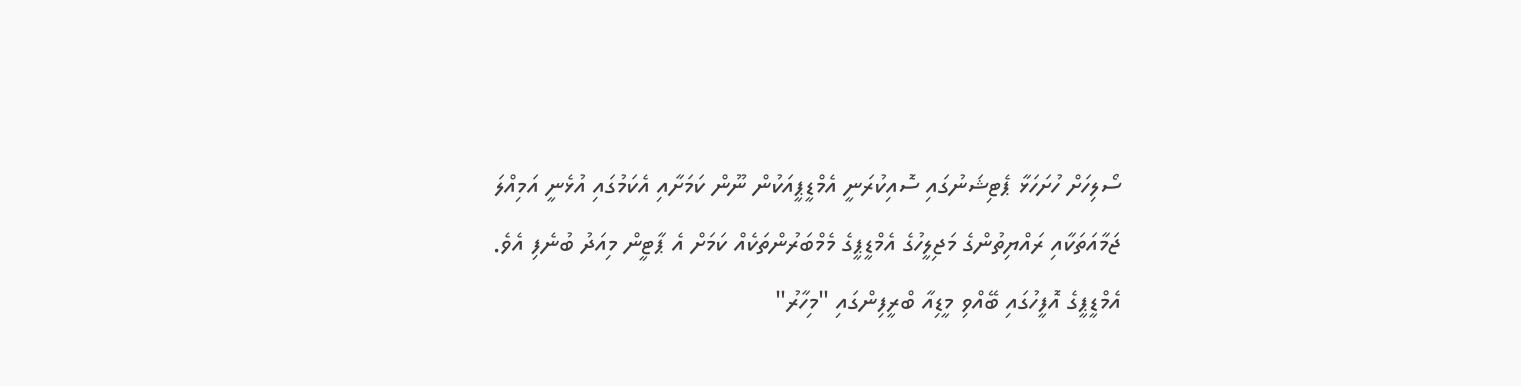ސޯލިހަށް ހުށަހަޅާ ޕެޓިޝަނުގައި ސޮއިކުރަނީ އެމްޑީޕީއަކުން ނޫން ކަމަށާއި އެކަމުގައި އުޅެނީ އަމިއްލަ ޖަމާއަތަކާއި ރައްޔިތުންގެ މަޖިލީހުގެ އެމްޑީޕީގެ މެމްބަރުންތަކެއް ކަމަށް އެ ޕާޓީން މިއަދު ބުނެފި އެވެ.
އެމްޑީޕީގެ އޮފީހުގައި ބޭއްވި މީޑިއާ ބްރީފިންގައި "މިހާރު"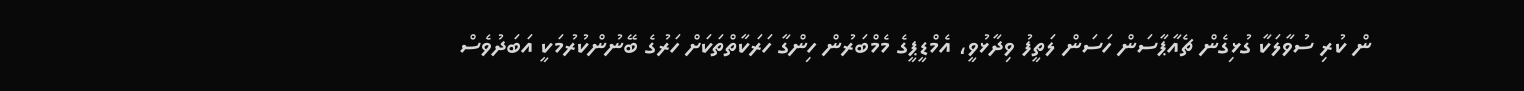ން ކުރި ސުވާލަކާ ގުޅިގެން ޗެއާޕާސަން ހަސަން ލަތީފު ވިދާޅުވީ، އެމްޑީޕީގެ މެމްބަރުން ހިންގާ ހަރަކާތްތަކަށް ހަރުގެ ބޭނުންކުރުމަކީ އަބަދުވެސް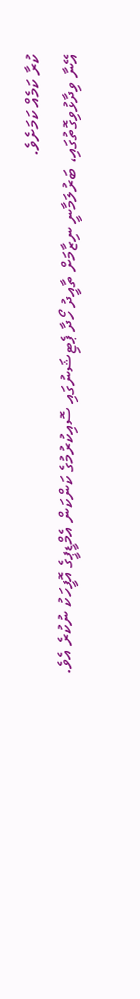ކުރާ ކަމެއް ކަމަށެވެ.
އޭނާ ވިދާޅުވިގޮތުގައި، ބަރުލަމާނީ ނިޒާމަށް ތާއީދު ހޯދާ ޕެޓިޝަނުގައި ސޮއިކުރުމުގެ ކަންކަން އެމްޑީޕީގެ އޮފީހަކު ނުކުރެ އެވެ.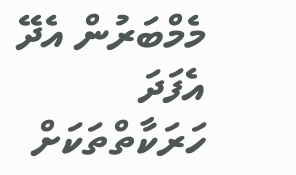މެމްބަރުން އެދޭ އެފަދަ ހަރަކާތްތަކަށް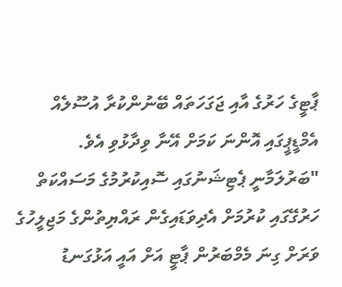ޕާޓީގެ ހަރުގެ އާއި ޖަގަހަތައް ބޭނުންކުރާ އުސޫލެއް އެމްޑީޕީގައި އޮންނަ ކަމަށް އޭނާ ވިދާޅުވި އެވެ.
"ބަރުލަމާނީ ޕެޓިޝަނުގައި ސޮއިކުރުމުގެ މަސައްކަތް ހަރުގޭގައި ކުރުމަށް އެދިވަޑައިގެން ރައްޔިތުންގެ މަޖިލީހުގެ ވަރަށް ގިނަ މެމްބަރުން ޕާޓީ އަށް އައީ އަޅުގަނޑު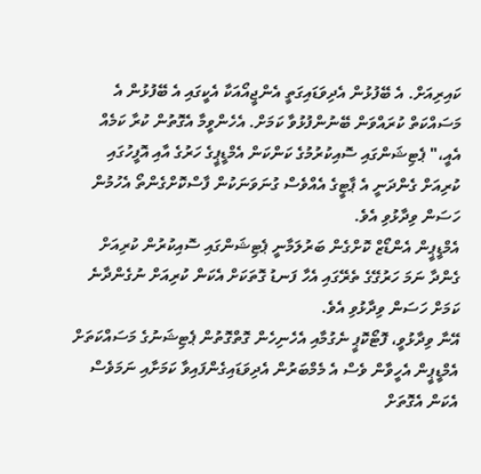ކައިރިއަށް. އެ ބޭފުޅުން އެދިވަޑައިގަތީ އެންޖީއޯއަކާ އެކީގައި އެ ބޭފުޅުން އެ މަސައްކަތް ކުރައްވަން ބޭނުންފުޅުވާ ކަމަށް. އެހެންވީމާ އެގޮތުން ކުރާ ކަމެއް އެއީ،" ޕެޓިޝަންގައި ސޮއިކުރުމުގެ ކަންކަން އެމްޑީޕީގެ ހަރުގެ އާއި އޮފީހުގައި ކުރިއަށް ގެންދަނީ އެ ޕާޓީގެ އެއްވެސް ގުނަވަނަކުން ފާސްކޮށްގެންތޯ އެހުމުން ހަސަން ވިދާޅުވި އެވެ.
އެމްޑީޕީން އެންޑޯޒް ކޮށްގެން ބަރުލަމާނީ ޕެޓިޝަންގައި ސޮއިކުރުން ކުރިއަށް ގެންދާ ނަމަ ހަރުގޭގެ ތެރޭގައި އެހާ ފަނޑު ގޮތަކަށް އެކަން ކުރިއަށް ނުގެންދާނެ ކަމަށް ހަސަން ވިދާޅުވި އެވެ.
އޭނާ ވިދާޅުވީ، ފޮޓޯކޮޕީ ނެގުމާއި އެހެނިހެން ގޮތްގޮތުން ޕެޓިޝަނުގެ މަސައްކަތަށް އެމްޑީޕީން އެހީވާން ވެސް އެ މެމްބަރުން އެދިވަޑައިގެންފައިވާ ކަމަށާއި ނަމަވެސް އެކަން އެގޮތަށް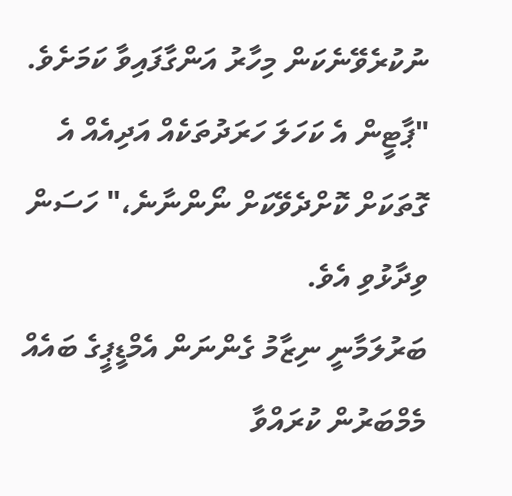ނުކުރެވޭނެކަން މިހާރު އަންގާފައިވާ ކަމަށެވެ.
"ޕާޓީން އެ ކަހަލަ ހަރަދުތަކެއް އަދިއެއް އެ ގޮތަކަށް ކޮށްދެވޭކަށް ނޯންނާނެ،" ހަސަން ވިދާޅުވި އެވެ.
ބަރުލަމާނީ ނިޒާމު ގެންނަން އެމްޑީޕީގެ ބައެއް މެމްބަރުން ކުރައްވާ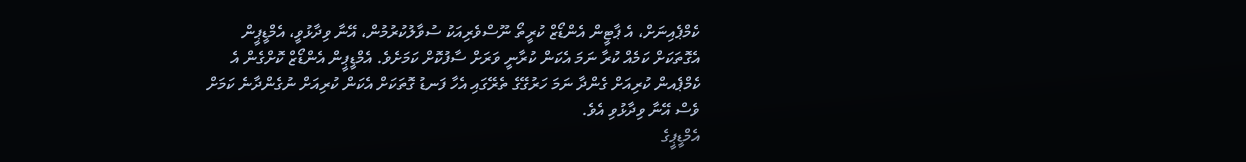ކެމްޕެއިނަށް، އެ ޕާޓީން އެންޑޯޒް ކުރީތޯ ނޫސްވެރިއަކު ސުވާލުކުރުމުން، އޭނާ ވިދާޅުވީ، އެމްޑީޕީން އެގޮތަކަށް ކަމެއް ކުރާ ނަމަ އެކަން ކުރާނީ ވަރަށް ސާފުކޮށް ކަމަށެވެ. އެމްޑީޕީން އެންޑޯޒް ކޮށްގެން އެ ކެމްޕެއން ކުރިއަށް ގެންދާ ނަމަ ހަރުގޭގެ ތެރޭގައި އެހާ ފަނޑު ގޮތަކަށް އެކަން ކުރިއަށް ނުގެންދާނެ ކަމަށް ވެސް އޭނާ ވިދާޅުވި އެވެ.
އެމްޑީޕީގެ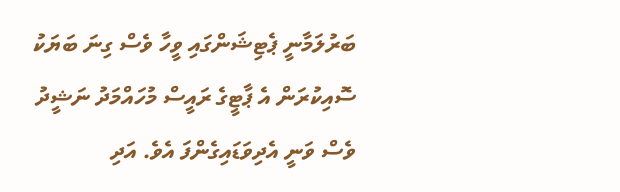ބަރުލަމާނީ ޕެޓިޝަންގައި ވީހާ ވެސް ގިނަ ބަޔަކު ސޮއިކުރަން އެ ޕާޓީގެ ރައީސް މުހައްމަދު ނަޝީދު ވެސް ވަނީ އެދިވަޑައިގެންފަ އެވެ. އަދި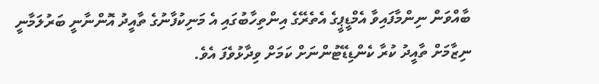ބާއްވަން ނިންމާފައިވާ އެމްޑީޕީގެ އެތެރޭގެ އިންތިހާބުގައި އެ މަނިކުފާނުގެ ތާއީދު އޮންނާނީ ބަރުލަމާނީ ނިޒާމަށް ތާއީދު ކުރާ ކެންޑިޑޭޓުންނަށް ކަމަށް ވިދާޅުވެފަ އެވެ.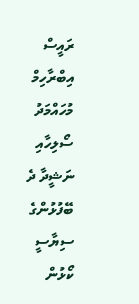ރައީސް އިބްރާހިމް މުހައްމަދު ސޯލިހާއި ނަޝީދާ ދެ ބޭފުޅުންގެ ސިޔާސީ ކޯޅުން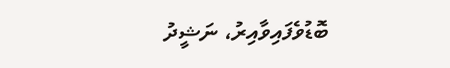ބޮޑުވެފައިވާއިރު، ނަޝީދު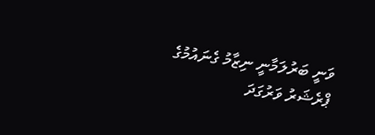ވަނީ ބަރުލަމާނީ ނިޒާމު ގެނައުމުގެ ޕްރެޝަރު ވަރުގަދަ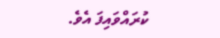ކުރައްވައިފަ އެވެ.